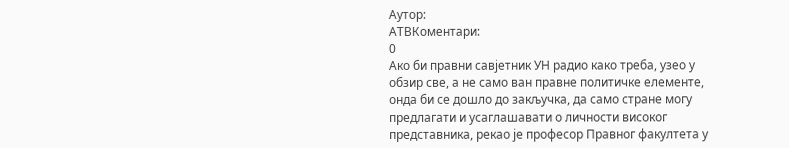Аутор:
АТВКоментари:
0
Ако би правни савјетник УН радио како треба, узео у обзир све, а не само ван правне политичке елементе, онда би се дошло до закључка, да само стране могу предлагати и усаглашавати о личности високог представника, рекао је професор Правног факултета у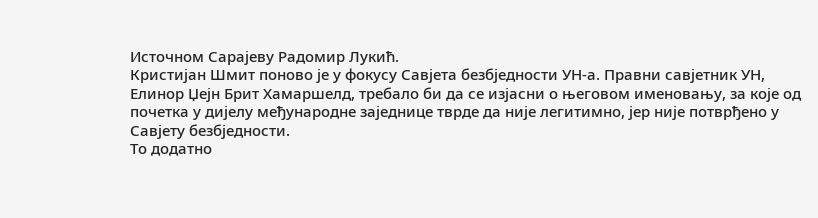Источном Сарајеву Радомир Лукић.
Кристијан Шмит поново је у фокусу Савјета безбједности УН-а. Правни савјетник УН, Елинор Џејн Брит Хамаршелд, требало би да се изјасни о његовом именовању, за које од почетка у дијелу међународне заједнице тврде да није легитимно, јер није потврђено у Савјету безбједности.
То додатно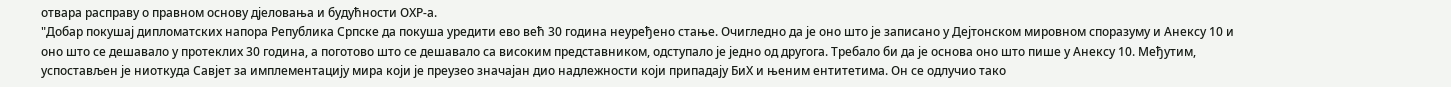отвара расправу о правном основу дјеловања и будућности ОХР-а.
"Добар покушај дипломатских напора Република Српске да покуша уредити ево већ 30 година неуређено стање. Очигледно да је оно што је записано у Дејтонском мировном споразуму и Анексу 10 и оно што се дешавало у протеклих 30 година, а поготово што се дешавало са високим представником, одступало је једно од другога. Требало би да је основа оно што пише у Анексу 10. Међутим, успостављен је ниоткуда Савјет за имплементацију мира који је преузео значајан дио надлежности који припадају БиХ и њеним ентитетима. Он се одлучио тако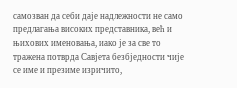самозван да себи даје надлежности не само предлагања високих представника, већ и њихових именовања, иако је за све то тражена потврда Савјета безбједности чије се име и презиме изричито,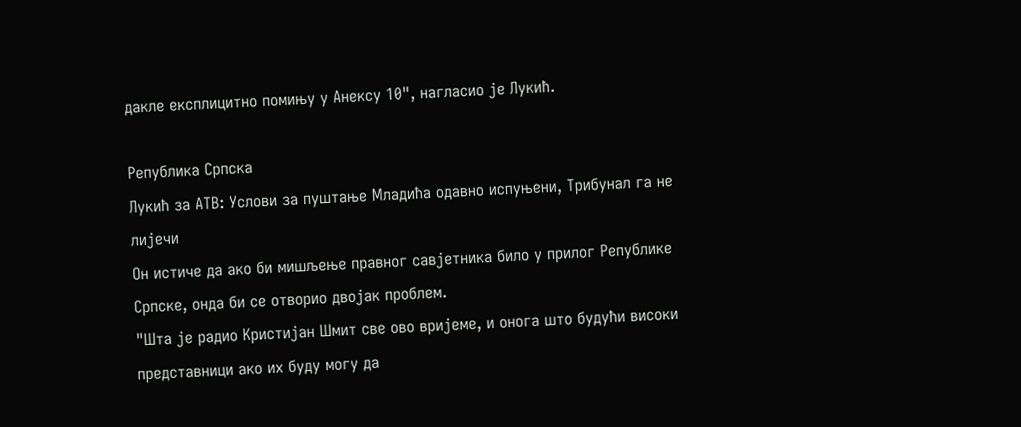дакле експлицитно помињу у Анексу 10", нагласио је Лукић.

Република Српска
Лукић за АТВ: Услови за пуштање Младића одавно испуњени, Трибунал га не лијечи
Он истиче да ако би мишљење правног савјетника било у прилог Републике Српске, онда би се отворио двојак проблем.
"Шта је радио Кристијан Шмит све ово вријеме, и онога што будући високи представници ако их буду могу да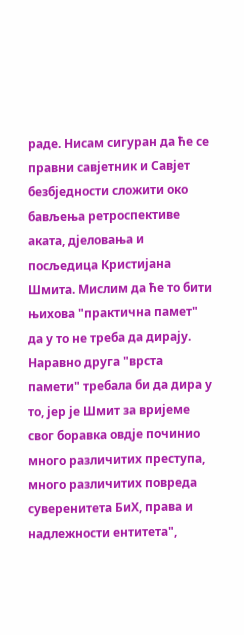раде. Нисам сигуран да ће се правни савјетник и Савјет безбједности сложити око бављења ретроспективе аката, дјеловања и посљедица Кристијана Шмита. Мислим да ће то бити њихова "практична памет" да у то не треба да дирају. Наравно друга "врста памети" требала би да дира у то, јер је Шмит за вријеме свог боравка овдје починио много различитих преступа, много различитих повреда суверенитета БиХ, права и надлежности ентитета",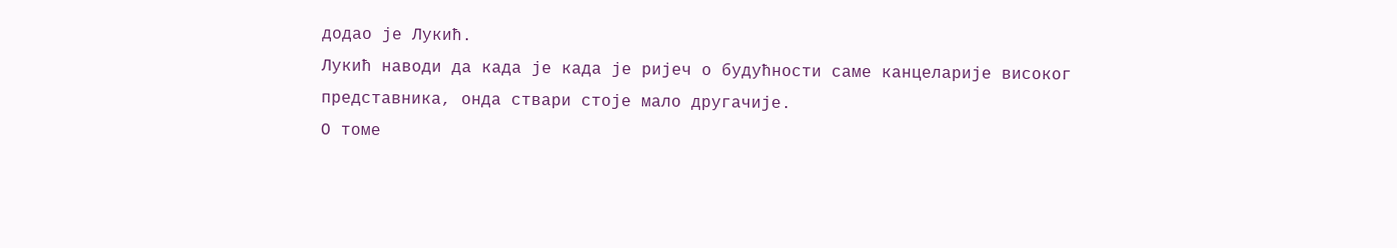додао је Лукић.
Лукић наводи да када је када је ријеч о будућности саме канцеларије високог представника, онда ствари стоје мало другачије.
О томе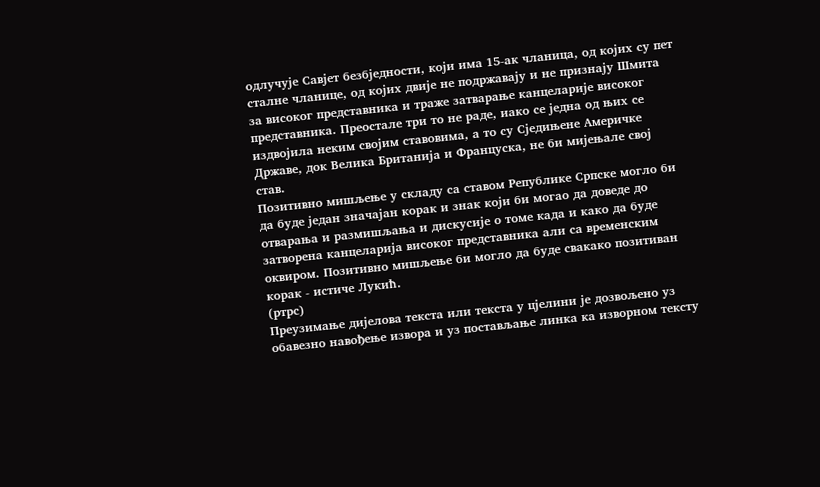одлучује Савјет безбједности, који има 15-ак чланица, од којих су пет сталне чланице, од којих двије не подржавају и не признају Шмита за високог представника и траже затварање канцеларије високог представника. Преостале три то не раде, иако се једна од њих се издвојила неким својим ставовима, а то су Сједињене Америчке Државе, док Велика Британија и Француска, не би мијењале свој став.
Позитивно мишљење у складу са ставом Републике Српске могло би да буде један значајан корак и знак који би могао да доведе до отварања и размишљања и дискусије о томе када и како да буде затворена канцеларија високог представника али са временским оквиром. Позитивно мишљење би могло да буде свакако позитиван корак - истиче Лукић.
(ртрс)
Преузимање дијелова текста или текста у цјелини је дозвољено уз обавезно навођење извора и уз постављање линка ка изворном тексту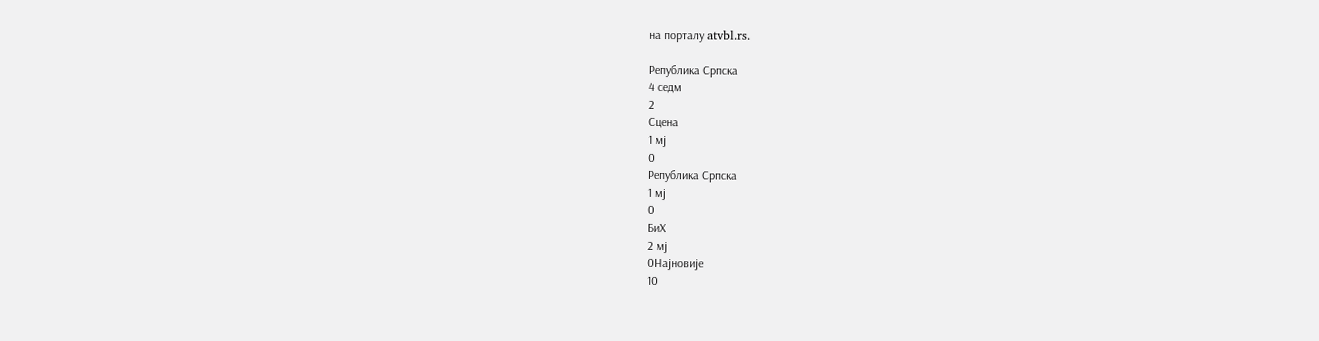на порталу atvbl.rs.

Република Српска
4 седм
2
Сцена
1 мј
0
Република Српска
1 мј
0
БиХ
2 мј
0Најновије
10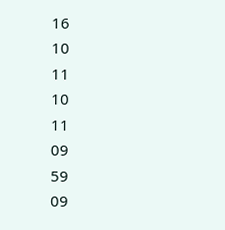16
10
11
10
11
09
59
09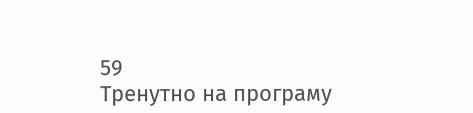59
Тренутно на програму